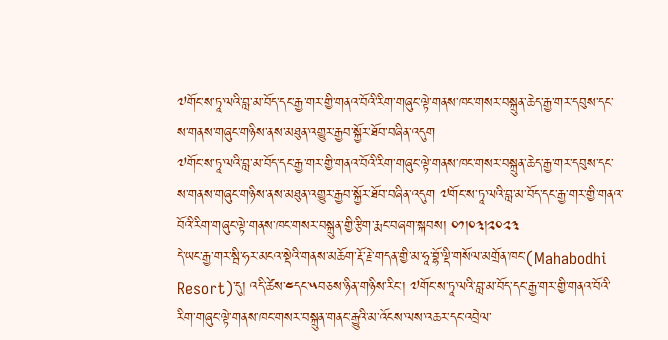༧གོང་ས་ཏཱ་ལའི་བླ་མ་བོད་དང་རྒྱ་གར་གྱི་གནའ་བོའི་རིག་གཞུང་ལྟེ་གནས་ཁང་གསར་བསྐྲུན་ཆེད་རྒྱ་གར་དབུས་དང་ས་གནས་གཞུང་གཉིས་ནས་མཐུན་འགྱུར་རྒྱབ་སྐྱོར་ཐོབ་བཞིན་འདུག
༧གོང་ས་ཏཱ་ལའི་བླ་མ་བོད་དང་རྒྱ་གར་གྱི་གནའ་བོའི་རིག་གཞུང་ལྟེ་གནས་ཁང་གསར་བསྐྲུན་ཆེད་རྒྱ་གར་དབུས་དང་ས་གནས་གཞུང་གཉིས་ནས་མཐུན་འགྱུར་རྒྱབ་སྐྱོར་ཐོབ་བཞིན་འདུག ༧གོང་ས་ཏཱ་ལའི་བླ་མ་བོད་དང་རྒྱ་གར་གྱི་གནའ་བོའི་རིག་གཞུང་ལྟེ་གནས་ཁང་གསར་བསྐྲུན་གྱི་རྩིག་རྨང་བཞག་སྐབས། ༠༡།༠༣།༢༠༢༣
དེ་ཡང་རྒྱ་གར་སྦི་ཧར་མངའ་སྡེའི་གནས་མཆོག་རྡོ་རྗེ་གདན་གྱི་མ་ཧཱ་བྷོ་ལྡི་གསོལ་མགྲོན་ཁང་(Mahabodhi Resort)་དུ། འདི་ཚེས་༤དང་༥བཅས་ཉིན་གཉིས་རིང་། ༧གོང་ས་ཏཱ་ལའི་བླ་མ་བོད་དང་རྒྱ་གར་གྱི་གནའ་བོའི་རིག་གཞུང་ལྟེ་གནས་ཁང་གསར་བསྐྲུན་གནང་རྒྱུའི་མ་འོངས་ལས་འཆར་དང་འབྲེལ་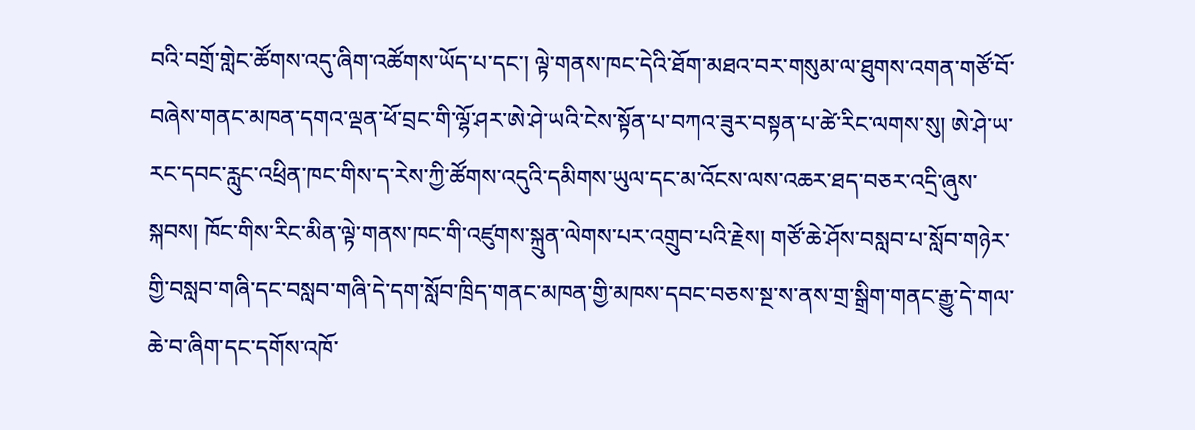བའི་བགྲོ་གླེང་ཚོགས་འདུ་ཞིག་འཚོགས་ཡོད་པ་དང་། ལྟེ་གནས་ཁང་དེའི་ཐོག་མཐའ་བར་གསུམ་ལ་ཐུགས་འགན་གཙོ་བོ་བཞེས་གནང་མཁན་དགའ་ལྡན་ཕོ་བྲང་གི་ལྷོ་ཤར་ཨེ་ཤེ་ཡའི་ངེས་སྟོན་པ་བཀའ་ཟུར་བསྟན་པ་ཚེ་རིང་ལགས་སུ། ཨེ་ཤེ་ཡ་རང་དབང་རླུང་འཕྲིན་ཁང་གིས་ད་རེས་ཀྱི་ཚོགས་འདུའི་དམིགས་ཡུལ་དང་མ་འོངས་ལས་འཆར་ཐད་བཅར་འདྲི་ཞུས་སྐབས། ཁོང་གིས་རིང་མིན་ལྟེ་གནས་ཁང་གི་འཛུགས་སྐྲུན་ལེགས་པར་འགྲུབ་པའི་རྗེས། གཙོ་ཆེ་ཤོས་བསླབ་པ་སློབ་གཉེར་གྱི་བསླབ་གཞི་དང་བསླབ་གཞི་དེ་དག་སློབ་ཁྲིད་གནང་མཁན་གྱི་མཁས་དབང་བཅས་སྔ་ས་ནས་གྲ་སྒྲིག་གནང་རྒྱུ་དེ་གལ་ཆེ་བ་ཞིག་དང་དགོས་འཁོ་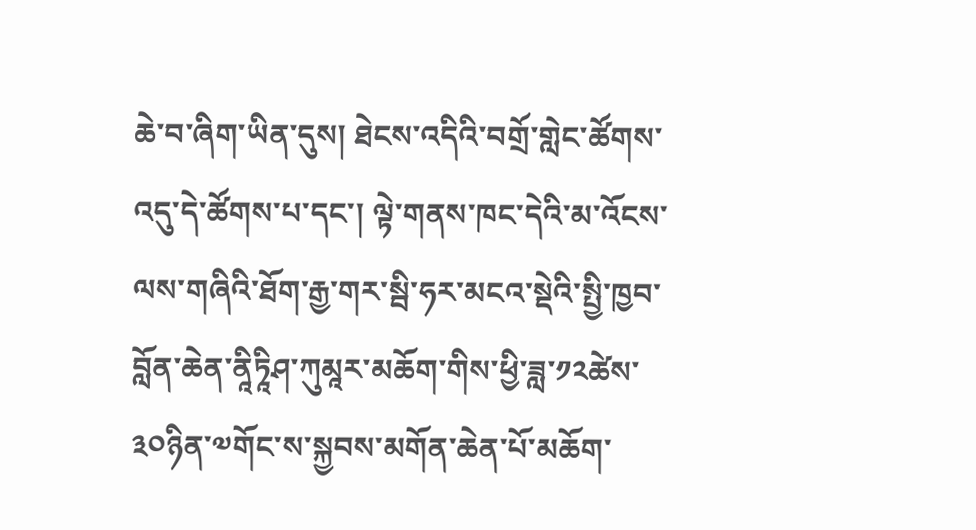ཆེ་བ་ཞིག་ཡིན་དུས། ཐེངས་འདིའི་བགྲོ་གླེང་ཚོགས་འདུ་དེ་ཚོགས་པ་དང་། ལྟེ་གནས་ཁང་དེའི་མ་འོངས་ལས་གཞིའི་ཐོག་རྒྱ་གར་སྦི་ཧར་མངའ་སྡེའི་སྤྱི་ཁྱབ་བློན་ཆེན་ནཱིཏཱིཤ་ཀུམཱར་མཆོག་གིས་ཕྱི་ཟླ་༡༢ཚེས་༣༠ཉིན་༧གོང་ས་སྐྱབས་མགོན་ཆེན་པོ་མཆོག་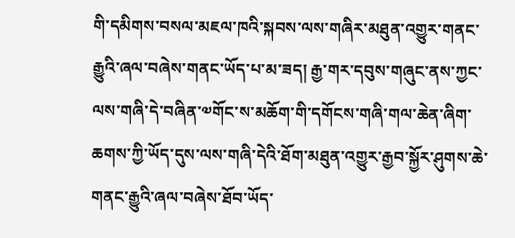གི་དམིགས་བསལ་མཇལ་ཁའི་སྐབས་ལས་གཞིར་མཐུན་འགྱུར་གནང་རྒྱུའི་ཞལ་བཞེས་གནང་ཡོད་པ་མ་ཟད། རྒྱ་གར་དབུས་གཞུང་ནས་ཀྱང་ལས་གཞི་དེ་བཞིན་༧གོང་ས་མཆོག་གི་དགོངས་གཞི་གལ་ཆེན་ཞིག་ཆགས་ཀྱི་ཡོད་དུས་ལས་གཞི་དེའི་ཐོག་མཐུན་འགྱུར་རྒྱབ་སྐྱོར་ཤུགས་ཆེ་གནང་རྒྱུའི་ཞལ་བཞེས་ཐོབ་ཡོད་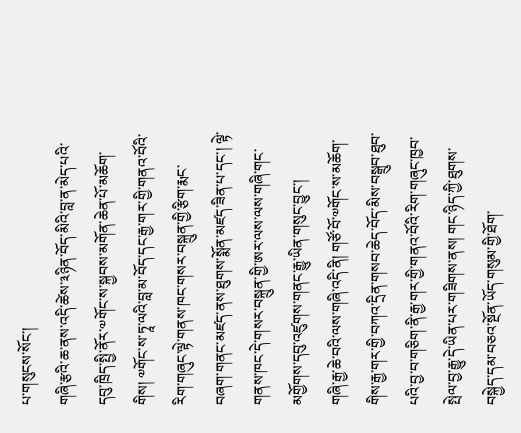པ་གསུངས་སོང་།
གཞི་རྩའི་ཆ་ནས་འདི་ཚེས་༣ཉིན་བོད་མིའི་བླ་ན་མེད་པའི་དབུ་ཁྲིད་སྤྱི་ནོར་༧གོང་ས་སྐྱབས་མགོན་ཆེན་པོ་མཆོག་གིས། ༧གོང་ས་ཏཱ་ལའི་བླ་མ་བོད་དང་རྒྱ་གར་གྱི་གནའ་བོའི་རིག་གཞུང་ལྟེ་གནས་ཁང་གསར་བསྐྲུན་གྱི་རྩིག་རྨང་བཞག་གནང་མཛད་ནས་ཐུགས་སྨོན་མཛད་ཟིན་པ་དང་། ལྟེ་གནས་ཁང་དེ་གསར་བསྐྲུན་གྱི་ཨར་ལས་ལས་གཞི་གང་མགྱོགས་དབུ་འཛུགས་གནང་རྒྱུ་ཡིན་གསུང་བྱུང་།
གཞི་རྒྱ་ཆེ་བའི་ལས་གཞི་འདི་ནི། གཙོ་བོ་༧གོང་ས་མཆོག་གིས་རྒྱ་གར་གྱི་བཀའ་དྲིན་གསབ་ཆེད་བོད་མིས་བསྒྲུབ་ཐུབ་པའི་བྱ་བ་གཅིག་ནི་རྒྱ་གར་གྱི་གནའ་བོའི་རིག་གཞུང་ཁྱབ་སྤེལ་བྱ་རྒྱུ་དེ་ཡིན་པར་གཟིགས་ནས། གང་ཉིད་ཀྱི་ཐུགས་བསྐྱེད་དམ་བཅའ་སྔོན་ཡོད་གསུམ་གྱི་ཐོག་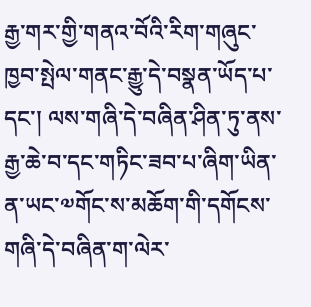རྒྱ་གར་གྱི་གནའ་བོའི་རིག་གཞུང་ཁྱབ་སྤེལ་གནང་རྒྱུ་དེ་བསྣན་ཡོད་པ་དང་། ལས་གཞི་དེ་བཞིན་ཤིན་ཏུ་ནས་རྒྱ་ཆེ་བ་དང་གཏིང་ཟབ་པ་ཞིག་ཡིན་ན་ཡང་༧གོང་ས་མཆོག་གི་དགོངས་གཞི་དེ་བཞིན་ག་ལེར་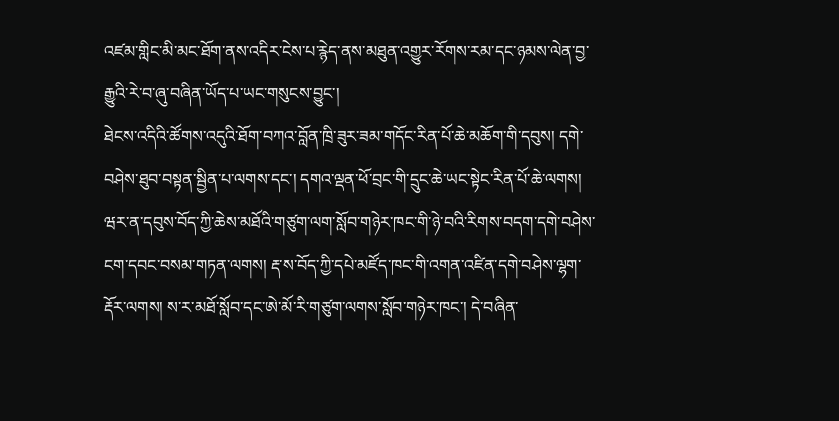འཛམ་གླིང་མི་མང་ཐོག་ནས་འདིར་ངེས་པ་རྙེད་ནས་མཐུན་འགྱུར་རོགས་རམ་དང་ཉམས་ལེན་བྱ་རྒྱུའི་རེ་བ་ཞུ་བཞིན་ཡོད་པ་ཡང་གསུངས་བྱུང་།
ཐེངས་འདིའི་ཚོགས་འདུའི་ཐོག་བཀའ་བློན་ཁྲི་ཟུར་ཟམ་གདོང་རིན་པོ་ཆེ་མཆོག་གི་དབུས། དགེ་བཤེས་ཐུབ་བསྟན་སྦྱིན་པ་ལགས་དང་། དགའ་ལྡན་ཕོ་བྲང་གི་དྲུང་ཆེ་ཡང་སྟེང་རིན་པོ་ཆེ་ལགས། ཝར་ན་དབུས་བོད་ཀྱི་ཆེས་མཐོའི་གཙུག་ལག་སློབ་གཉེར་ཁང་གི་ཉེ་བའི་རིགས་བདག་དགེ་བཤེས་ངག་དབང་བསམ་གཏན་ལགས། རྡ་ས་བོད་ཀྱི་དཔེ་མཛོད་ཁང་གི་འགན་འཛིན་དགེ་བཤེས་ལྷག་རྡོར་ལགས། ས་ར་མཐོ་སློབ་དང་ཨེ་མོ་རི་གཙུག་ལགས་སློབ་གཉེར་ཁང་། དེ་བཞིན་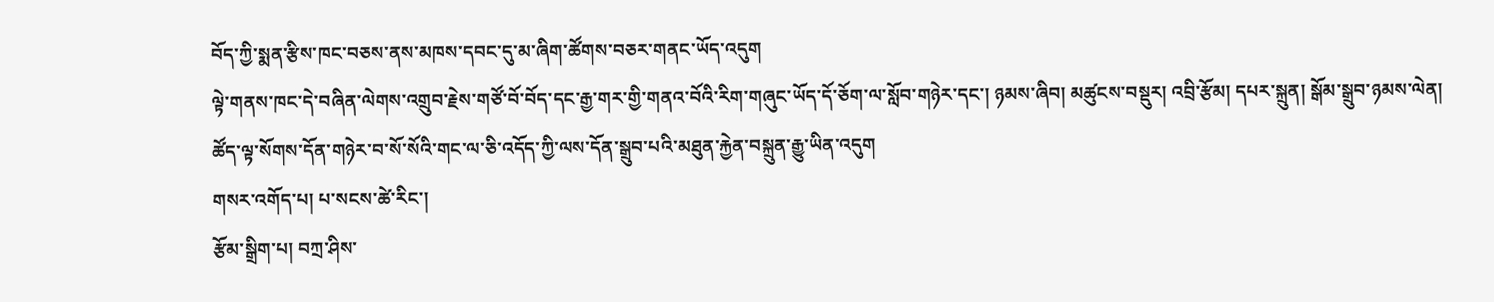བོད་ཀྱི་སྨན་རྩིས་ཁང་བཅས་ནས་མཁས་དབང་དུ་མ་ཞིག་ཚོགས་བཅར་གནང་ཡོད་འདུག
ལྟེ་གནས་ཁང་དེ་བཞིན་ལེགས་འགྲུབ་རྗེས་གཙོ་བོ་བོད་དང་རྒྱ་གར་གྱི་གནའ་བོའི་རིག་གཞུང་ཡོད་དོ་ཅོག་ལ་སློབ་གཉེར་དང་། ཉམས་ཞིབ། མཚུངས་བསྡུར། འབྲི་རྩོམ། དཔར་སྐྲུན། སྒོམ་སྒྲུབ་ཉམས་ལེན། ཚོད་ལྟ་སོགས་དོན་གཉེར་བ་སོ་སོའི་གང་ལ་ཅི་འདོད་ཀྱི་ལས་དོན་སྒྲུབ་པའི་མཐུན་རྐྱེན་བསྐྲུན་རྒྱུ་ཡིན་འདུག
གསར་འགོད་པ། པ་སངས་ཚེ་རིང་།
རྩོམ་སྒྲིག་པ། བཀྲ་ཤིས་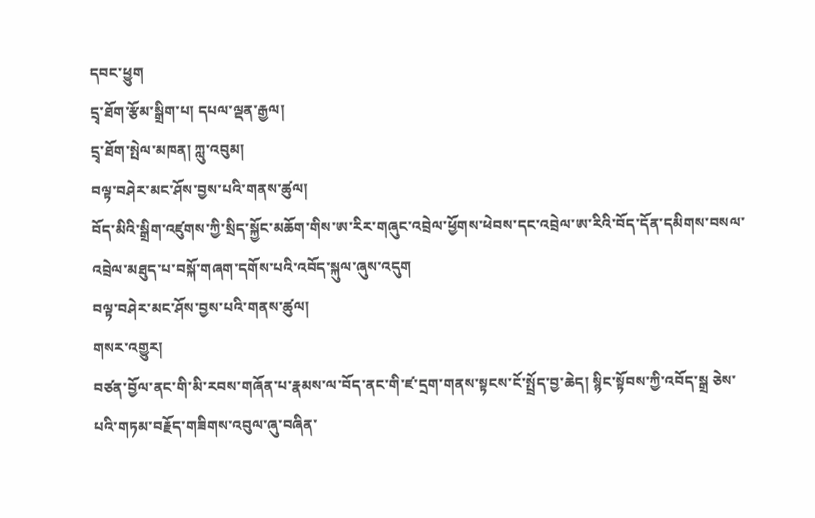དབང་ཕྱུག
དྲྭ་ཐོག་རྩོམ་སྒྲིག་པ། དཔལ་ལྡན་རྒྱལ།
དྲྭ་ཐོག་སྤེལ་མཁན། ཀླུ་འབུམ།
བལྟ་བཤེར་མང་ཤོས་བྱས་པའི་གནས་ཚུལ།
བོད་མིའི་སྒྲིག་འཛུགས་ཀྱི་སྲིད་སྐྱོང་མཆོག་གིས་ཨ་རིར་གཞུང་འབྲེལ་ཕྱོགས་ཕེབས་དང་འབྲེལ་ཨ་རིའི་བོད་དོན་དམིགས་བསལ་འབྲེལ་མཐུད་པ་བསྐོ་གཞག་དགོས་པའི་འབོད་སྐུལ་ཞུས་འདུག
བལྟ་བཤེར་མང་ཤོས་བྱས་པའི་གནས་ཚུལ།
གསར་འགྱུར།
བཙན་བྱོལ་ནང་གི་མི་རབས་གཞོན་པ་རྣམས་ལ་བོད་ནང་གི་ཛ་དྲག་གནས་སྟངས་ངོ་སྤྲོད་བྱ་ཆེད། སྙིང་སྟོབས་ཀྱི་འབོད་སྒྲ ཅེས་པའི་གཏམ་བརྗོད་གཟིགས་འབུལ་ཞུ་བཞིན་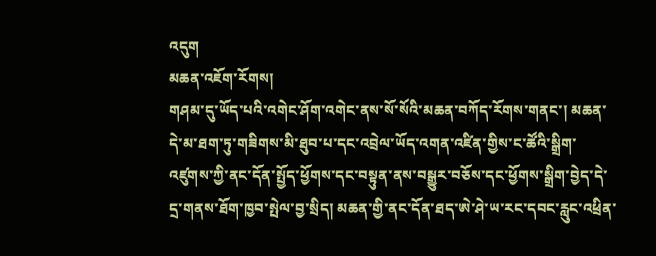འདུག
མཆན་འཇོག་རོགས།
གཤམ་དུ་ཡོད་པའི་འགེང་ཤོག་འགེང་ནས་སོ་སོའི་མཆན་བཀོད་རོགས་གནང་། མཆན་དེ་མ་ཐག་ཏུ་གཟིགས་མི་ཐུབ་པ་དང་འབྲེལ་ཡོད་འགན་འཛིན་གྱིས་ང་ཚོའི་སྒྲིག་འཛུགས་ཀྱི་ནང་དོན་སྤྱོད་ཕྱོགས་དང་བསྟུན་ནས་བསྒྱུར་བཅོས་དང་ཕྱོགས་སྒྲིག་བྱེད་དེ་དྲ་གནས་ཐོག་ཁྱབ་སྤེལ་བྱ་སྲིད། མཆན་གྱི་ནང་དོན་ཐད་ཨེ་ཤེ་ཡ་རང་དབང་རླུང་འཕྲིན་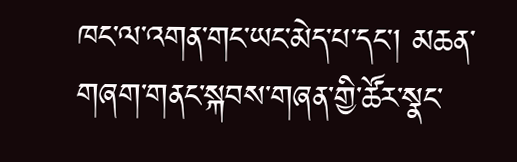ཁང་ལ་འགན་གང་ཡང་མེད་པ་དང་། མཆན་གཞག་གནང་སྐབས་གཞན་གྱི་ཚོར་སྣང་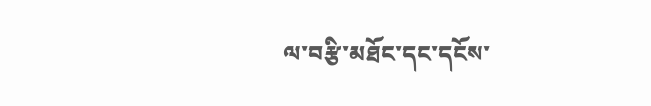ལ་བརྩི་མཐོང་དང་དངོས་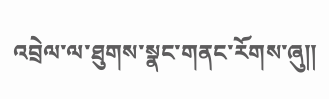འབྲེལ་ལ་ཐུགས་སྣང་གནང་རོགས་ཞུ༎